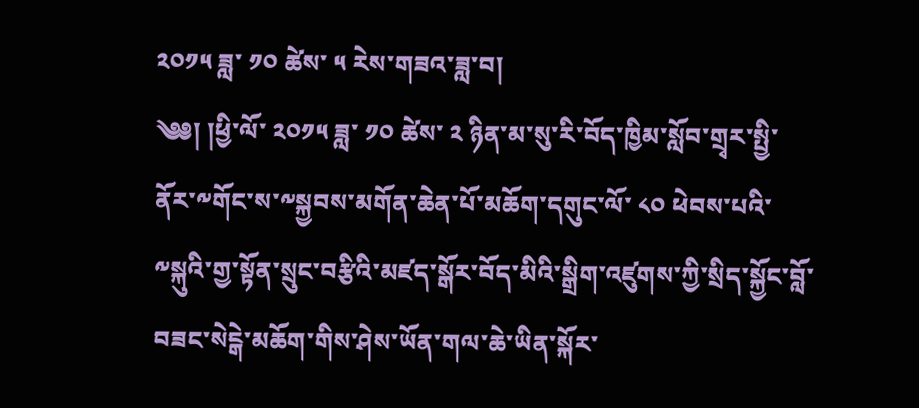༢༠༡༥ ཟླ་ ༡༠ ཚེས་ ༥ རེས་གཟའ་ཟླ་བ།
༄༅། །ཕྱི་ལོ་ ༢༠༡༥ ཟླ་ ༡༠ ཚེས་ ༢ ཉིན་མ་སུ་རི་བོད་ཁྱིམ་སློབ་གྲྭར་སྤྱི་ནོར་༸གོང་ས་༸སྐྱབས་མགོན་ཆེན་པོ་མཆོག་དགུང་ལོ་ ༨༠ ཕེབས་པའི་༸སྐུའི་གྱ་སྟོན་སྲུང་བརྩིའི་མཛད་སྒོར་བོད་མིའི་སྒྲིག་འཛུགས་ཀྱི་སྲིད་སྐྱོང་བློ་བཟང་སེངྒེ་མཆོག་གིས་ཤེས་ཡོན་གལ་ཆེ་ཡིན་སྐོར་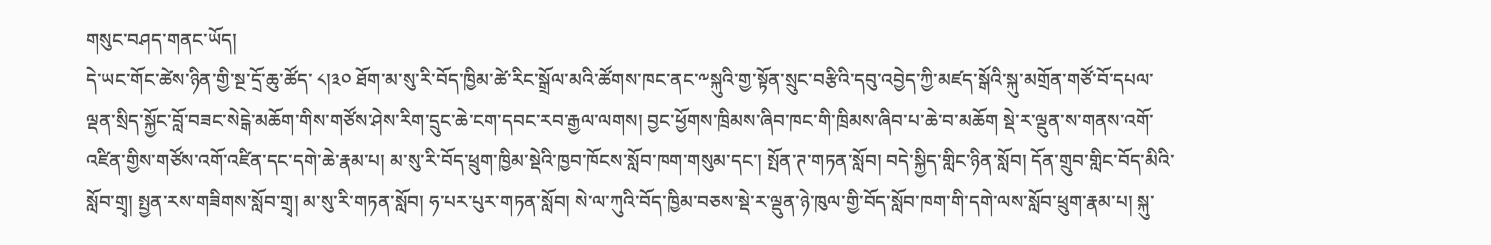གསུང་བཤད་གནང་ཡོད།
དེ་ཡང་གོང་ཚེས་ཉིན་གྱི་སྔ་དྲོ་ཆུ་ཚོད་ ༨།༣༠ ཐོག་མ་སུ་རི་བོད་ཁྱིམ་ཚེ་རིང་སྒྲོལ་མའི་ཚོགས་ཁང་ནང་༸སྐུའི་གྱ་སྟོན་སྲུང་བརྩིའི་དབུ་འབྱེད་ཀྱི་མཛད་སྒོའི་སྐུ་མགྲོན་གཙོ་བོ་དཔལ་ལྡན་སྲིད་སྐྱོང་བློ་བཟང་སེངྒེ་མཆོག་གིས་གཙོས་ཤེས་རིག་དྲུང་ཆེ་ངག་དབང་རབ་རྒྱལ་ལགས། བྱང་ཕྱོགས་ཁྲིམས་ཞིབ་ཁང་གི་ཁྲིམས་ཞིབ་པ་ཆེ་བ་མཆོག སྡེ་ར་ལྡུན་ས་གནས་འགོ་འཛིན་གྱིས་གཙོས་འགོ་འཛིན་དང་དགེ་ཆེ་རྣམ་པ། མ་སུ་རི་བོད་ཕྲུག་ཁྱིམ་སྡེའི་ཁྱབ་ཁོངས་སློབ་ཁག་གསུམ་དང་། སྤོན་ཊ་གཏན་སློབ། བདེ་སྐྱིད་གླིང་ཉིན་སློབ། དོན་གྲུབ་གླིང་བོད་མིའི་སློབ་གྲྭ། སྤྱན་རས་གཟིགས་སློབ་གྲྭ། མ་སུ་རི་གཏན་སློབ། ཧ་པར་པུར་གཏན་སློབ། སེ་ལ་ཀུའི་བོད་ཁྱིམ་བཅས་སྡེ་ར་ལྡུན་ཉེ་ཁུལ་གྱི་བོད་སློབ་ཁག་གི་དགེ་ལས་སློབ་ཕྲུག་རྣམ་པ། སྐུ་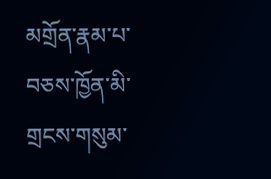མགྲོན་རྣམ་པ་བཅས་ཁྱོན་མི་གྲངས་གསུམ་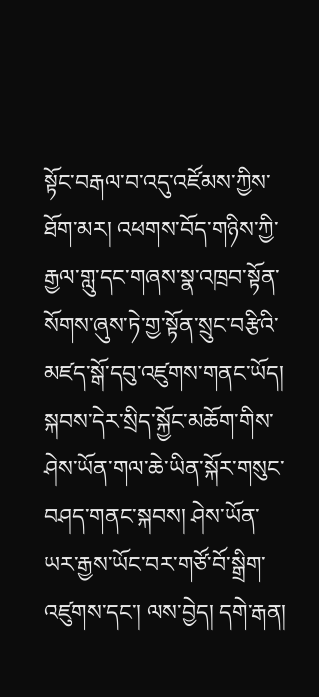སྟོང་བརྒལ་བ་འདུ་འཛོམས་ཀྱིས་ཐོག་མར། འཕགས་བོད་གཉིས་ཀྱི་རྒྱལ་གླུ་དང་གཞས་སྣ་འཁྲབ་སྟོན་སོགས་ཞུས་ཏེ་གྱ་སྟོན་སྲུང་བརྩིའི་མཛད་སྒོ་དབུ་འཛུགས་གནང་ཡོད། སྐབས་དེར་སྲིད་སྐྱོང་མཆོག་གིས་ཤེས་ཡོན་གལ་ཆེ་ཡིན་སྐོར་གསུང་བཤད་གནང་སྐབས། ཤེས་ཡོན་ཡར་རྒྱས་ཡོང་བར་གཙོ་བོ་སྒྲིག་འཛུགས་དང་། ལས་བྱེད། དགེ་རྒན།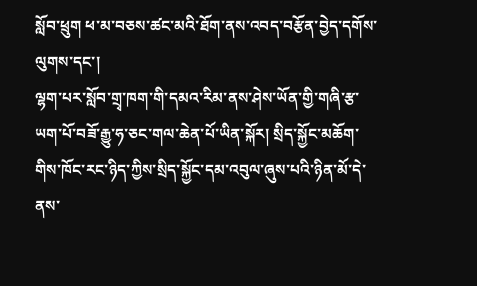སློབ་ཕྲུག ཕ་མ་བཅས་ཚང་མའི་ཐོག་ནས་འབད་བརྩོན་བྱེད་དགོས་ལུགས་དང་།
ལྷག་པར་སློབ་གྲྭ་ཁག་གི་དམའ་རིམ་ནས་ཤེས་ཡོན་གྱི་གཞི་རྩ་ཡག་པོ་བཟོ་རྒྱུ་ཧ་ཅང་གལ་ཆེན་པོ་ཡིན་སྐོར། སྲིད་སྐྱོང་མཆོག་གིས་ཁོང་རང་ཉིད་ཀྱིས་སྲིད་སྐྱོང་དམ་འབུལ་ཞུས་པའི་ཉིན་མོ་དེ་ནས་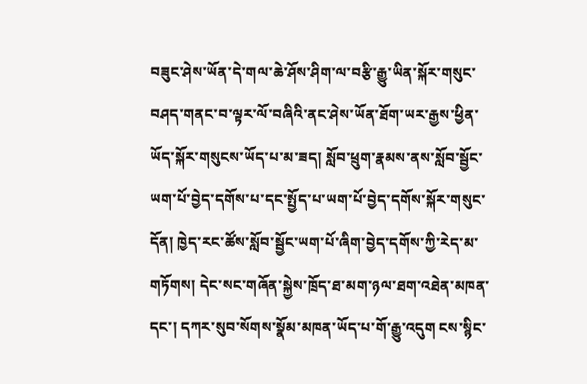བཟུང་ཤེས་ཡོན་དེ་གལ་ཆེ་ཤོས་ཤིག་ལ་བརྩི་རྒྱུ་ཡིན་སྐོར་གསུང་བཤད་གནང་བ་ལྟར་ལོ་བཞིའི་ནང་ཤེས་ཡོན་ཐོག་ཡར་རྒྱས་ཕྱིན་ཡོད་སྐོར་གསུངས་ཡོད་པ་མ་ཟད། སློབ་ཕྲུག་རྣམས་ནས་སློབ་སྦྱོང་ཡག་པོ་བྱེད་དགོས་པ་དང་སྤྱོད་པ་ཡག་པོ་བྱེད་དགོས་སྐོར་གསུང་དོན། ཁྱེད་རང་ཚོས་སློབ་སྦྱོང་ཡག་པོ་ཞིག་བྱེད་དགོས་ཀྱི་རེད་མ་གཏོགས། དེང་སང་གཞོན་སྐྱེས་ཁྲོད་ཐ་མག་ཉལ་ཐག་འཐེན་མཁན་དང་། དཀར་སུབ་སོགས་སྣོམ་མཁན་ཡོད་པ་གོ་རྒྱུ་འདུག ངས་སྙིང་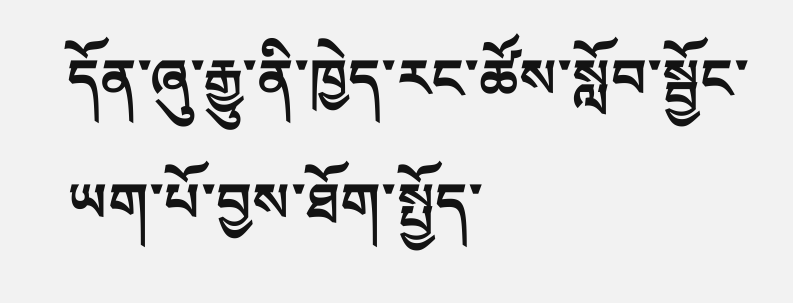དོན་ཞུ་རྒྱུ་ནི་ཁྱེད་རང་ཚོས་སློབ་སྦྱོང་ཡག་པོ་བྱས་ཐོག་སྤྱོད་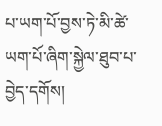པ་ཡག་པོ་བྱས་ཏེ་མི་ཚེ་ཡག་པོ་ཞིག་སྐྱེལ་ཐུབ་པ་བྱེད་དགོས།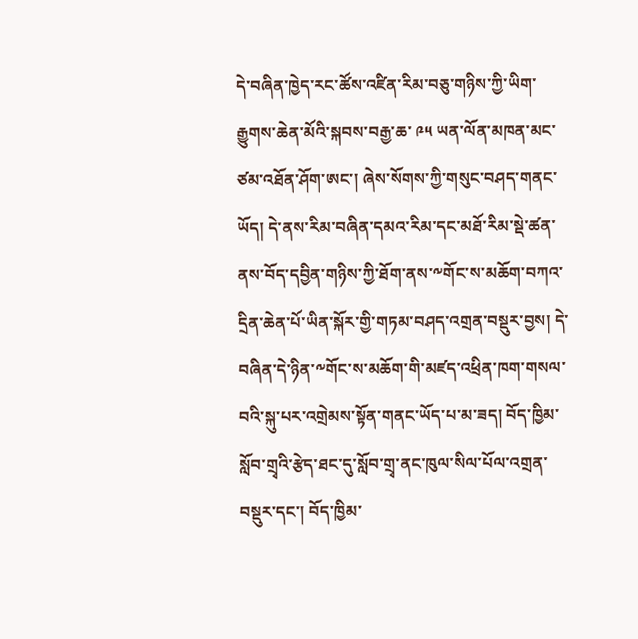དེ་བཞིན་ཁྱེད་རང་ཚོས་འཛིན་རིམ་བཅུ་གཉིས་ཀྱི་ཡིག་རྒྱུགས་ཆེན་མོའི་སྐབས་བརྒྱ་ཆ་ ༩༥ ཡན་ལོན་མཁན་མང་ཙམ་འཐོན་ཤོག་ཨང་། ཞེས་སོགས་ཀྱི་གསུང་བཤད་གནང་ཡོད། དེ་ནས་རིམ་བཞིན་དམའ་རིམ་དང་མཐོ་རིམ་སྡེ་ཚན་ནས་བོད་དབྱིན་གཉིས་ཀྱི་ཐོག་ནས་༸གོང་ས་མཆོག་བཀའ་དྲིན་ཆེན་པོ་ཡིན་སྐོར་གྱི་གཏམ་བཤད་འགྲན་བསྡུར་བྱས། དེ་བཞིན་དེ་ཉིན་༸གོང་ས་མཆོག་གི་མཛད་འཕྲིན་ཁག་གསལ་བའི་སྐུ་པར་འགྲེམས་སྟོན་གནང་ཡོད་པ་མ་ཟད། བོད་ཁྱིམ་སློབ་གྲྭའི་རྩེད་ཐང་དུ་སློབ་གྲྭ་ནང་ཁུལ་སིལ་པོལ་འགྲན་བསྡུར་དང་། བོད་ཁྱིམ་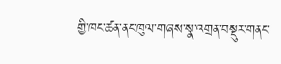གྱི་ཁང་ཚན་ནང་ཁུལ་གཞས་སྣ་འགྲན་བསྡུར་གནང་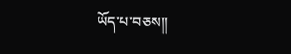ཡོད་པ་བཅས།།